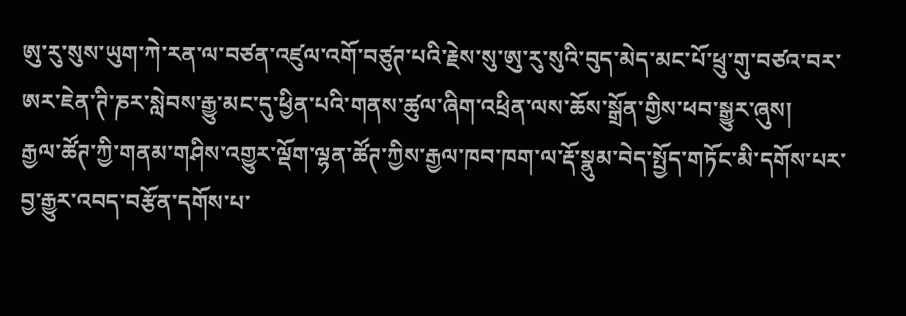ཨུ་རུ་སུས་ཡུག་ཀེ་རན་ལ་བཙན་འཛུལ་འགོ་བཙུཊ་པའི་རྗེས་སུ་ཨུ་རུ་སུའི་བུད་མེད་མང་པོ་ཕྲུ་གུ་བཙའ་བར་ཨར་ཇེན་ཊི་ཎར་སླེབས་རྒྱུ་མང་དུ་ཕྱིན་པའི་གནས་ཚུལ་ཞིག་འཕྲིན་ལས་ཆོས་སྒྲོན་གྱིས་ཕབ་སྒྱུར་ཞུས།
རྒྱལ་ཚོཊ་ཀྱི་གནམ་གཤིས་འགྱུར་ལྡོག་ལྷན་ཚོཊ་ཀྱིས་རྒྱལ་ཁབ་ཁག་ལ་རྡོ་སྣུམ་བེད་སྤྱོད་གཏོང་མི་དགོས་པར་བྱ་རྒྱུར་འབད་བརྩོན་དགོས་པ་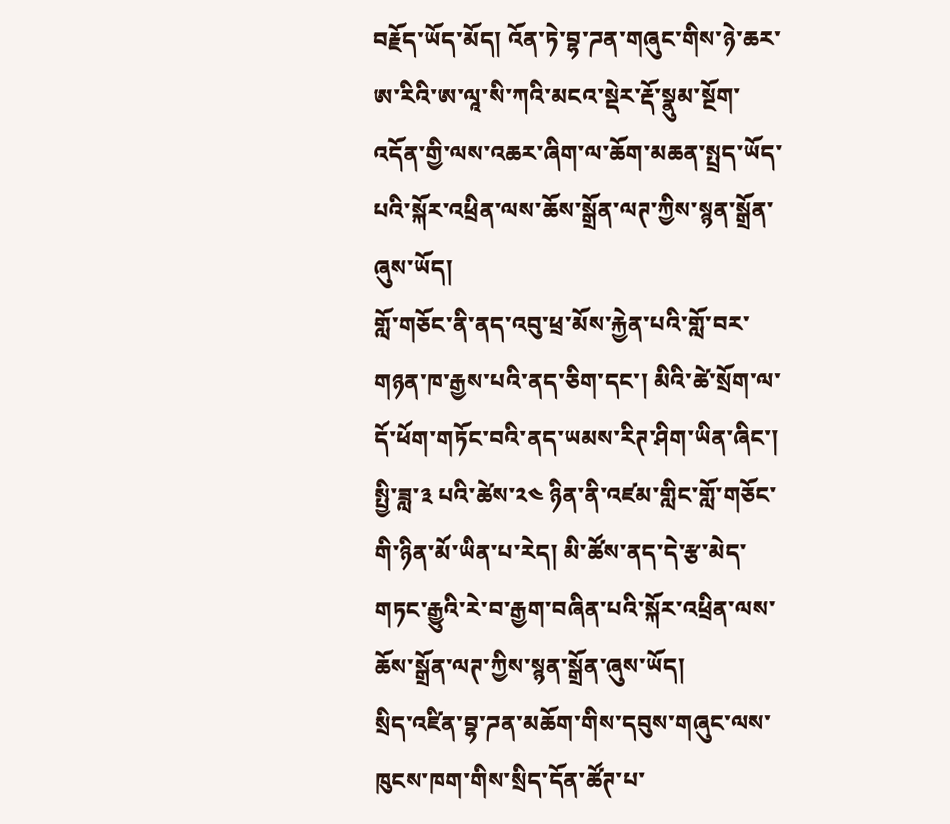བརྗོད་ཡོད་མོད། འོན་ཏེ་བྷ་ཌན་གཞུང་གིས་ཉེ་ཆར་ཨ་རིའི་ཨ་ལཱ་སི་ཀའི་མངའ་སྡེར་རྡོ་སྣུམ་སྔོག་འདོན་གྱི་ལས་འཆར་ཞིག་ལ་ཆོག་མཆན་སྤྲད་ཡོད་པའི་སྐོར་འཕྲིན་ལས་ཆོས་སྒྲོན་ལཊ་ཀྱིས་སྙན་སྒྲོན་ཞུས་ཡོད།
གློ་གཅོང་ནི་ནད་འབུ་ཕྲ་མོས་རྐྱེན་པའི་གློ་བར་གཉན་ཁ་རྒྱས་པའི་ནད་ཅིག་དང་། མིའི་ཚེ་སྲོག་ལ་དོ་ཕོག་གཏོང་བའི་ནད་ཡམས་རིཊ་ཤིག་ཡིན་ཞིང་། སྤྱི་ཟླ་༣ པའི་ཚེས་༢༤ ཉིན་ནི་འཛམ་གླིང་གློ་གཅོང་གི་ཉིན་མོ་ཡིན་པ་རེད། མི་ཚོས་ནད་དེ་རྩ་མེད་གཏང་རྒྱུའི་རེ་བ་རྒྱག་བཞིན་པའི་སྐོར་འཕྲིན་ལས་ཆོས་སྒྲོན་ལཊ་ཀྱིས་སྙན་སྒྲོན་ཞུས་ཡོད།
སྲིད་འཛིན་བྷ་ཌན་མཆོག་གིས་དབུས་གཞུང་ལས་ཁུངས་ཁག་གིས་སྲིད་དོན་ཚོཊ་པ་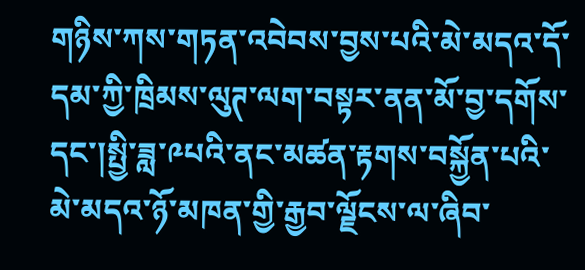གཉིས་ཀས་གཏན་འབེབས་བྱས་པའི་མེ་མདའ་དོ་དམ་ཀྱི་ཁྲིམས་ལུཊ་ལག་བསྟར་ནན་མོ་བྱ་དགོས་དང་།སྤྱི་ཟླ་༩པའི་ནང་མཚན་རྟགས་བསྐྱོན་པའི་མེ་མདའ་ཉོ་མཁན་གྱི་རྒྱབ་ལྗོངས་ལ་ཞིབ་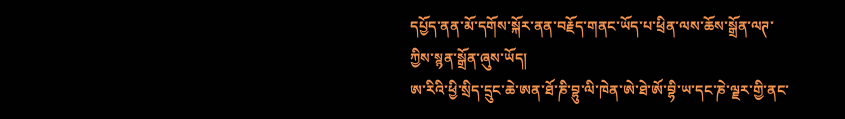དཔྱོད་ནན་མོ་དགོས་སྐོར་ནན་བརྗོད་གནང་ཡོད་པ་ཕྲིན་ལས་ཆོས་སྒྲོན་ལཊ་ཀྱིས་སྙན་སྒྲོན་ཞུས་ཡོད།
ཨ་རིའི་ཕྱི་སྲིད་དྲུང་ཆེ་ཨན་ཐོ་ཎི་བྷུ་ལི་ཁེན་ཨེ་ཐེ་ཨོ་བྷི་ཡ་དང་ཎེ་ལྗར་གྱི་ནང་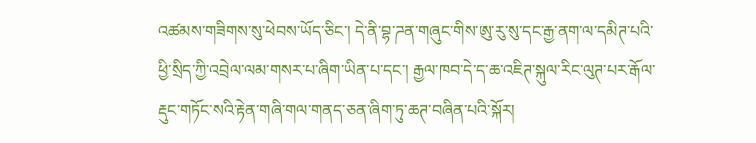འཚམས་གཟིགས་སུ་ཕེབས་ཡོད་ཅིང་། དེ་ནི་བྷ་ཌན་གཞུང་གིས་ཨུ་རུ་སུ་དང་རྒྱ་ནག་ལ་དམིཊ་པའི་ཕྱི་སྲིད་ཀྱི་འབྲེལ་ལམ་གསར་པ་ཞིག་ཡིན་པ་དང་། རྒྱལ་ཁབ་དེ་ད་ཆ་འཇིཊ་སྐུལ་རིང་ལུཊ་པར་རྒོལ་རྡུང་གཏོང་སའི་རྟེན་གཞི་གལ་གནད་ཅན་ཞིག་ཏུ་ཆཊ་བཞིན་པའི་སྐོར།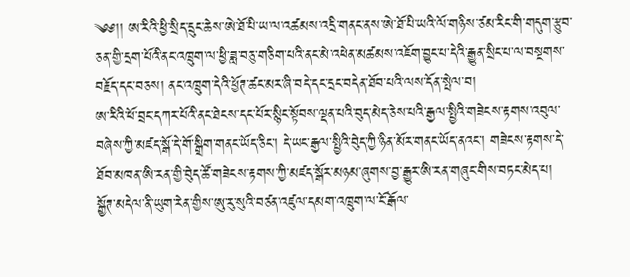༄༅།། ཨ་རིའི་ཕྱི་སྲིད་དྲུང་ཆེས་ཨེ་ཐོ་པི་ཡ་ལ་འཚམས་འདྲི་གནང་ནས་ཨེ་ཐོ་པི་ཡའི་ལོ་གཉིས་ཙམ་རིང་གི་གདུག་རྩུབ་ཅན་གྱི་དྲག་པོའི་ནང་འཁྲུག་ལ་ཕྱི་ཟླ་བཅུ་གཅིག་པའི་ནང་མེ་འཕེན་མཚམས་འཇོག་བྱུང་པ་དེའི་རྒྱུན་སྲིང་པ་ལ་བསྔགས་བརྗོད་དང་བཅས། ནང་འཁྲུག་དེའི་ཕྱོཊ་ཚང་མར་ཞི་བདེ་དང་དྲང་བདེན་ཐོབ་པའི་ལས་དོན་སྤེལ་བ།
ཨ་རིའི་ཕོ་བྲང་དཀར་པོའི་ནང་ཐེངས་དང་པོར་སྙིང་སྟོབས་ལྡན་པའི་བུད་མེད་ཅེས་པའི་རྒྱལ་སྤྱིའི་གཟེངས་རྟགས་འབུལ་བཞེས་ཀྱི་མཛད་སྒོ་དེ་གོ་སྒྲིག་གནང་ཡོད་ཅིང་། དེ་ཡང་རྒྱལ་སྤྱིའི་བེུད་ཀྱི་ཉིན་མོར་གནང་ཡོད་ནའང་། གཟེངས་རྟགས་དེ་ཐོབ་མཁན་ཨི་རན་གྱི་བེུད་ཚོ་གཟེངས་རྟགས་ཀྱི་མཛད་སྒོར་མཉམ་ཞུགས་བྱ་རྒྱུར་ཨི་རན་གཞུང་གིས་བཏང་མེད་པ།
སྒྱོཊ་མདེལ་ནི་ཡུག་རེན་གྱིས་ཨུ་རུ་སུའི་བཙན་འཛུལ་དམག་འཁྲུག་ལ་ངོ་རྒོལ་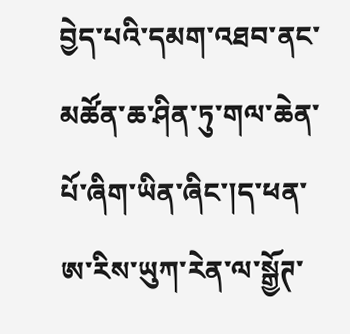བྱེད་པའི་དམག་འཐབ་ནང་མཚོན་ཆ་ཤིན་ཏུ་གལ་ཆེན་པོ་ཞིག་ཡིན་ཞིང་།ད་ཕན་ཨ་རིས་ཡུཀ་རེན་ལ་སྒྱོཊ་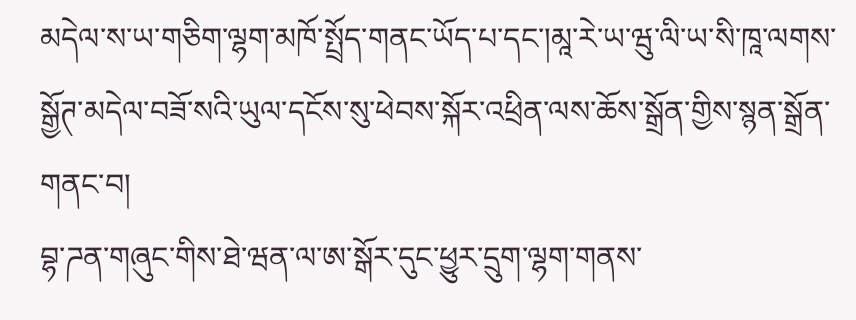མདེལ་ས་ཡ་གཅིག་ལྷག་མཁོ་སྤྲོད་གནང་ཡོད་པ་དང་།མཱ་རེ་ཡ་ཝུ་ལི་ཡ་སི་ཁཱ་ལགས་སྒྱོཊ་མདེལ་བཟོ་སའི་ཡུལ་དངོས་སུ་ཕེབས་སྐོར་འཕྲིན་ལས་ཆོས་སྒྲོན་གྱིས་སྙན་སྒྲོན་གནང་བ།
བྷ་ཌན་གཞུང་གིས་ཐེ་ཝན་ལ་ཨ་སྒོར་དུང་ཕྱུར་དྲུག་ལྷག་གནས་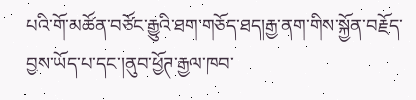པའི་གོ་མཚོན་བཙོང་རྒྱུའི་ཐག་གཅོད་ཐད།རྒྱ་ནག་གིས་སྐྱོན་བརྗོད་བྱས་ཡོད་པ་དང་།ནུབ་ཕྱོཊ་རྒྱལ་ཁབ་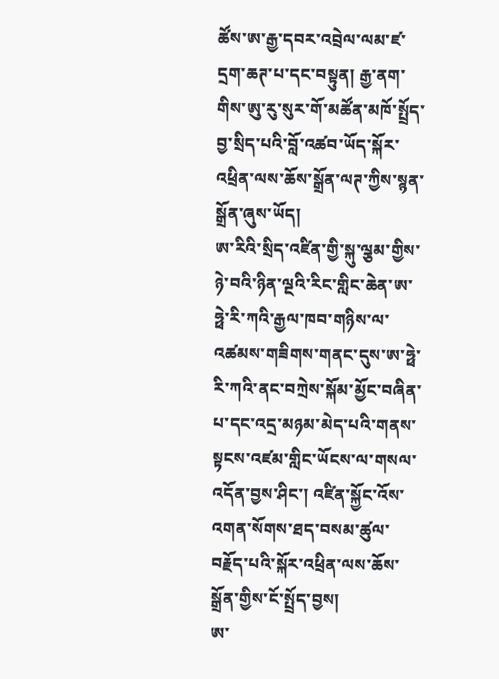ཚོས་ཨ་རྒྱ་དབར་འབྲེལ་ལམ་ཛ་དྲག་ཆཊ་པ་དང་བསྟུན། རྒྱ་ནག་གིས་ཨུ་རུ་སུར་གོ་མཚོན་མཁོ་སྤྲོད་བྱ་སྲིད་པའི་བློ་འཚབ་ཡོད་སྐོར་འཕྲིན་ལས་ཆོས་སྒྲོན་ལཊ་ཀྱིས་སྙན་སྒྲོན་ཞུས་ཡོད།
ཨ་རིའི་སྲིད་འཛིན་གྱི་སྐུ་ལྕམ་གྱིས་ཉེ་བའི་ཉིན་ལྔའི་རིང་གླིང་ཆེན་ཨ་ཧྥེ་རི་ཀའི་རྒྱལ་ཁབ་གཉིས་ལ་འཚམས་གཟིགས་གནང་དུས་ཨ་ཧྥེ་རི་ཀའི་ནང་བཀྲེས་སྐོམ་མྱོང་བཞིན་པ་དང་འདྲ་མཉམ་མེད་པའི་གནས་སྟངས་འཛམ་གླིང་ཡོངས་ལ་གསལ་འདོན་བྱས་ཤིང་། འཛིན་སྐྱོང་འོས་འགན་སོགས་ཐད་བསམ་ཚུལ་བརྗོད་པའི་སྐོར་འཕྲིན་ལས་ཆོས་སྒྲོན་གྱིས་ངོ་སྤྲོད་བྱས།
ཨ་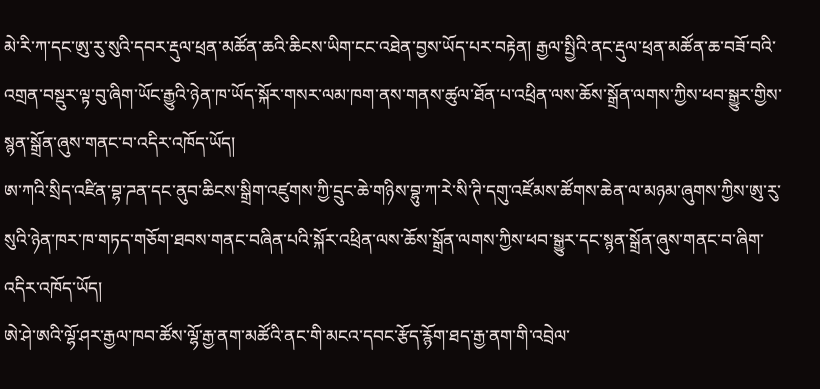མེ་རི་ཀ་དང་ཨུ་རུ་སུའི་དབར་རྡུལ་ཕྲན་མཚོན་ཆའི་ཆིངས་ཡིག་ངང་འཐེན་བྱས་ཡོད་པར་བརྟེན། རྒྱལ་སྤྱིའི་ནང་རྡུལ་ཕྲན་མཚོན་ཆ་བཟོ་བའི་འགྲན་བསྡུར་ལྟ་བུ་ཞིག་ཡོང་རྒྱུའི་ཉེན་ཁ་ཡོད་སྐོར་གསར་ལམ་ཁག་ནས་གནས་ཚུལ་ཐོན་པ་འཕྲིན་ལས་ཆོས་སྒྲོན་ལགས་ཀྱིས་ཕབ་སྒྱུར་གྱིས་སྙན་སྒྲོན་ཞུས་གནང་བ་འདིར་འཁོད་ཡོད།
ཨ་ཀའི་སྲིད་འཛིན་བྷ་ཌན་དང་ནུབ་ཆིངས་སྒྲིག་འཛུགས་ཀྱི་དྲུང་ཆེ་གཉིས་བྷུ་ཀ་རེ་སི་ཊི་དགུ་འཛོམས་ཚོགས་ཆེན་ལ་མཉམ་ཞུགས་ཀྱིས་ཨུ་རུ་སུའི་ཉེན་ཁར་ཁ་གཏད་གཅོག་ཐབས་གནང་བཞིན་པའི་སྐོར་འཕྲིན་ལས་ཆོས་སྒྲོན་ལགས་ཀྱིས་ཕབ་སྒྱུར་དང་སྙན་སྒྲོན་ཞུས་གནང་བ་ཞིག་འདིར་འཁོད་ཡོད།
ཨེ་ཤེ་ཨའི་ལྷོ་ཤར་རྒྱལ་ཁབ་ཚོས་ལྷོ་རྒྱ་ནག་མཚོའི་ནང་གི་མངའ་དབང་རྩོད་རྙོག་ཐད་རྒྱ་ནག་གི་འབྲེལ་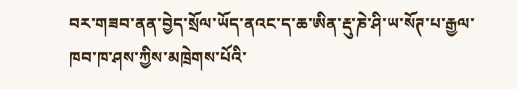བར་གཟབ་ནན་བྱེད་སྲོལ་ཡོད་ནའང་ད་ཆ་ཨིན་རྡུ་ཎེ་ཤི་ཡ་སོཊ་པ་རྒྱལ་ཁབ་ཁ་ཤས་ཀྱིས་མཁྲེགས་པོའི་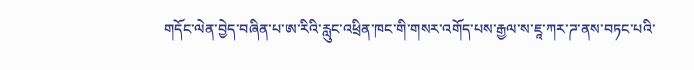གདོང་ལེན་བྱེད་བཞིན་པ་ཨ་རིའི་རླུང་འཕྲིན་ཁང་གི་གསར་འགོད་པས་རྒྱལ་ས་ཇཱ་ཀར་ཌ་ནས་བཏང་པའི་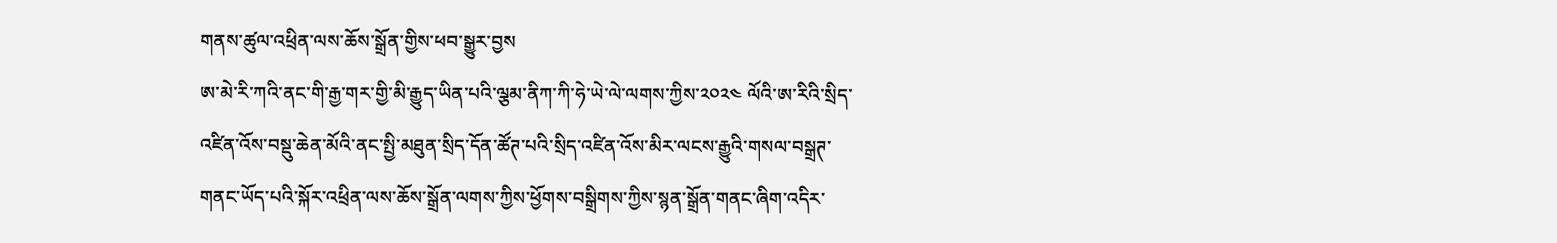གནས་ཚུལ་འཕྲིན་ལས་ཆོས་སྒྲོན་གྱིས་ཕབ་སྒྱུར་བྱས
ཨ་མེ་རི་ཀའི་ནང་གི་རྒྱ་གར་གྱི་མི་རྒྱུད་ཡིན་པའི་ལྕམ་ནིཀ་ཀི་ཧེ་ཡེ་ལེ་ལགས་ཀྱིས་༢༠༢༤ ལོའི་ཨ་རིའི་སྲིད་འཛིན་འོས་བསྡུ་ཆེན་མོའི་ནང་སྤྱི་མཐུན་སྲིད་དོན་ཚོཊ་པའི་སྲིད་འཛིན་འོས་མིར་ལངས་རྒྱུའི་གསལ་བསྒྲཊ་གནང་ཡོད་པའི་སྐོར་འཕྲིན་ལས་ཆོས་སྒྲོན་ལགས་ཀྱིས་ཕྱོགས་བསྒྲིགས་ཀྱིས་སྙན་སྒྲོན་གནང་ཞིག་འདིར་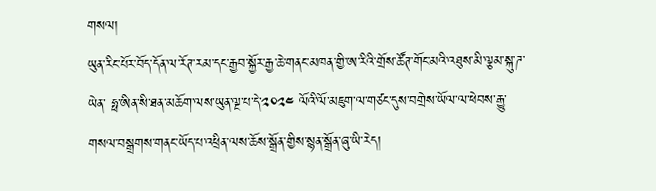གསལ།
ཡུན་རིང་པོར་བོད་དོན་ལ་རོཊ་རམ་དང་རྒྱབ་སྐྱོར་རྒྱ་ཆེ་གནང་མཁན་གྱི་ཨ་རིའི་གྲོས་ཚོཊ་གོང་མའི་འཐུས་མི་ལྕམ་སྐུ་ཌ་ཡེན་ ཧྥ་ཨིན་སི་ཐན་མཆོག་ལས་ཡུན་ལྔ་པ་དེ་༢༠༢༤ ལོའི་ལོ་མཇུག་ལ་གཙང་དུས་བགྲེས་ཡོལ་ལ་ཕེབས་རྒྱུ་གསལ་བསྒྲགས་གནང་ཡོད་པ་འཕྲིན་ལས་ཆོས་སྒྲོན་གྱིས་སྙན་སྒྲོན་ཞུ་ཡི་རེད།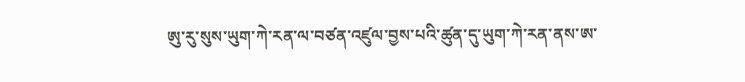ཨུ་རུ་སུས་ཡུག་ཀེ་རན་ལ་བཙན་འཛུལ་བྱས་པའི་ཚུན་དུ་ཡུག་ཀེ་རན་ནས་ཨ་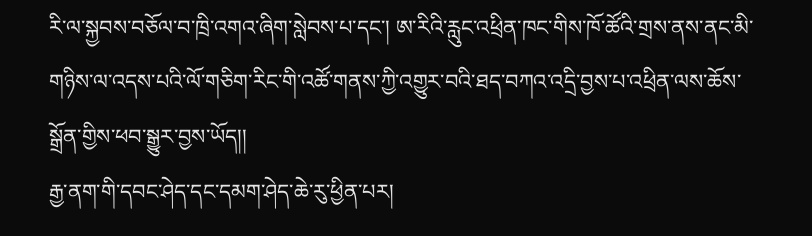རི་ལ་སྐྱབས་བཅོལ་བ་ཁྲི་འགའ་ཞིག་སླེབས་པ་དང་། ཨ་རིའི་རླུང་འཕྲིན་ཁང་གིས་ཁོ་ཚོའི་གྲས་ནས་ནང་མི་གཉིས་ལ་འདས་པའི་ལོ་གཅིག་རིང་གི་འཚོ་གནས་ཀྱི་འགྱུར་བའི་ཐད་བཀའ་འདྲི་བྱས་པ་འཕྲིན་ལས་ཆོས་སྒྲོན་གྱིས་ཕབ་སྒྱུར་བྱས་ཡོད།།
རྒྱ་ནག་གི་དབང་ཤེད་དང་དམག་ཤེད་ཆེ་རུ་ཕྱིན་པར།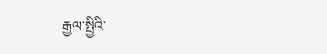རྒྱལ་སྤྱིའི་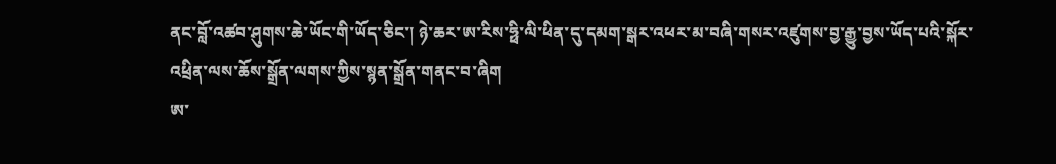ནང་བློ་འཚབ་ཤུགས་ཆེ་ཡོང་གི་ཡོད་ཅིང་། ཉེ་ཆར་ཨ་རིས་ཧྥི་ལི་ཕིན་དུ་དམག་སྒར་འཕར་མ་བཞི་གསར་འཛུགས་བྱ་རྒྱུ་བྱས་ཡོད་པའི་སྐོར་འཕྲིན་ལས་ཆོས་སྒྲོན་ལགས་ཀྱིས་སྙན་སྒྲོན་གནང་བ་ཞིག
ཨ་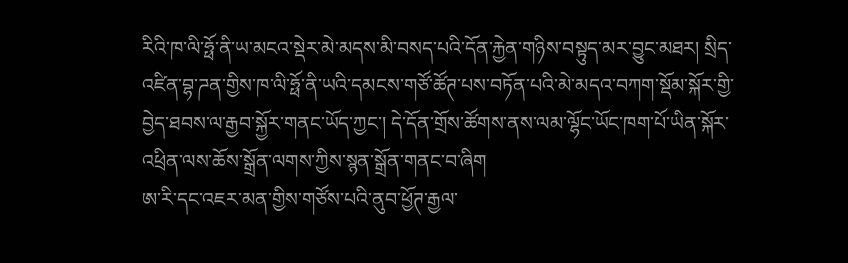རིའི་ཁ་ལི་ཧྥོ་ནི་ཡ་མངའ་སྡེར་མེ་མདས་མི་བསད་པའི་དོན་རྐྱེན་གཉིས་བསྟུད་མར་བྱུང་མཐར། སྲིད་འཛིན་བྷ་ཌན་གྱིས་ཁ་ལི་ཧྥོ་ནི་ཡའི་དམངས་གཙོ་ཚོཊ་པས་བཏོན་པའི་མེ་མདའ་བཀག་སྡོམ་སྐོར་གྱི་བྱེད་ཐབས་ལ་རྒྱབ་སྐྱོར་གནང་ཡོད་ཀྱང་། དེ་དོན་གྲོས་ཚོགས་ནས་ལམ་ལྷོང་ཡོང་ཁག་པོ་ཡིན་སྐོར་འཕྲིན་ལས་ཆོས་སྒྲོན་ལགས་ཀྱིས་སྙན་སྒྲོན་གནང་བ་ཞིག
ཨ་རི་དང་འཇར་མན་གྱིས་གཙོས་པའི་ནུབ་ཕྱོཊ་རྒྱལ་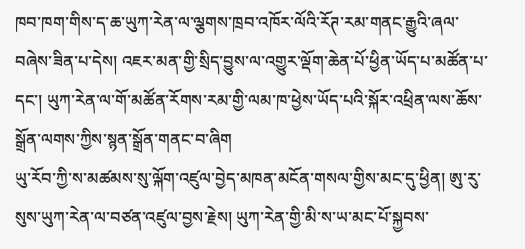ཁབ་ཁག་གིས་ད་ཆ་ཡུཀ་རེན་ལ་ལྕགས་ཁྲབ་འཁོར་ལོའི་རོཊ་རམ་གནང་རྒྱུའི་ཞལ་བཞེས་ཟིན་པ་དེས། འཇར་མན་གྱི་སྲིད་བྱུས་ལ་འགྱུར་ལྡོག་ཆེན་པོ་ཕྱིན་ཡོད་པ་མཚོན་པ་དང་། ཡུཀ་རེན་ལ་གོ་མཚོན་རོགས་རམ་གྱི་ལམ་ཁ་ཕྱེས་ཡོད་པའི་སྐོར་འཕྲིན་ལས་ཆོས་སྒྲོན་ལགས་ཀྱིས་སྙན་སྒྲོན་གནང་བ་ཞིག
ཡུ་རོབ་ཀྱི་ས་མཚམས་སུ་ལྐོག་འཛུལ་བྱེད་མཁན་མངོན་གསལ་གྱིས་མང་དུ་ཕྱིན། ཨུ་རུ་སུས་ཡུཀ་རེན་ལ་བཙན་འཛུལ་བྱས་རྗེས། ཡུཀ་རེན་གྱི་མི་ས་ཡ་མང་པོ་སྐྱབས་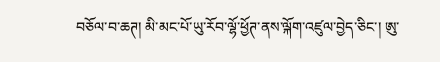བཅོལ་བ་ཆཊ། མི་མང་པོ་ཡུ་རོབ་ལྷོ་ཕྱོཊ་ནས་ལྐོག་འཛུལ་བྱེད་ཅིང་། ཨུ་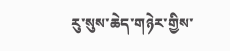རུ་སུས་ཆེད་གཉེར་གྱིས་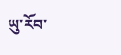ཡུ་རོབ་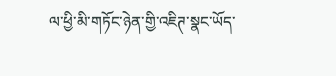ལ་ཕྱི་མི་གཏོང་ཉེན་གྱི་འཇིཊ་སྣང་ཡོད་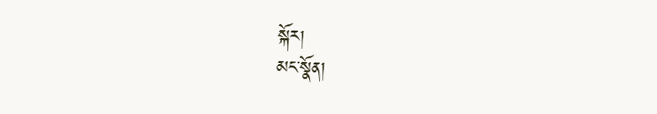སྐོར།
མང་སྣོན།